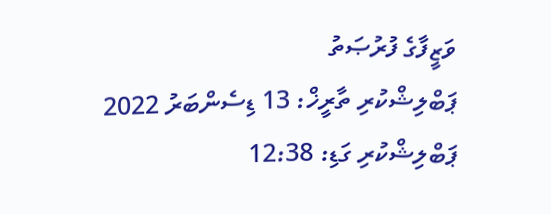ވަޒީފާގެ ފުރުޞަތު
ޕަބްލިޝްކުރި ތާރީޚް: 13 ޑިސެންބަރު 2022
ޕަބްލިޝްކުރި ގަޑި: 12:38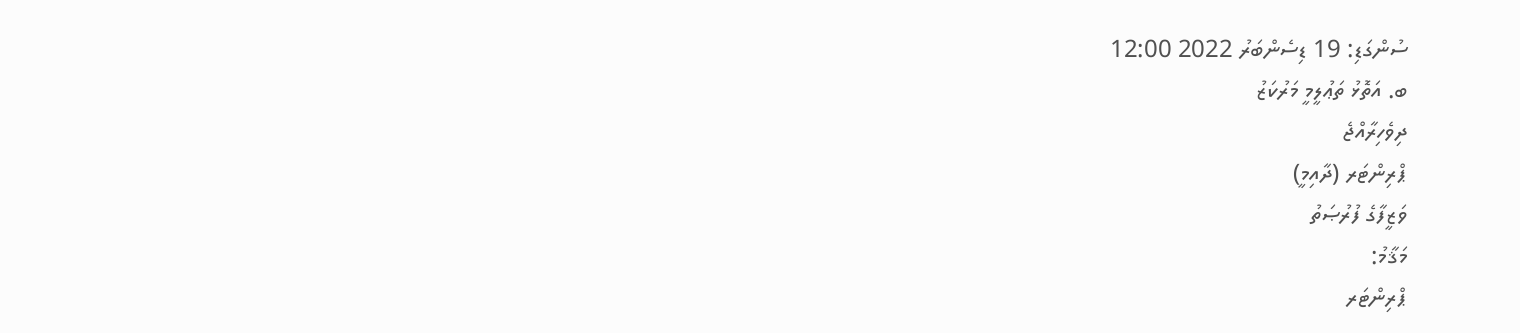ސުންގަޑި: 19 ޑިސެންބަރު 2022 12:00
ބ. އަތޮޅު ތަޢުލީމީ މަރުކަޒު
ދިވެހިރާއްޖެ
ޕްރިންޓަރ (ދާއިމީ)
ވަޒީފާގެ ފުރުޞަތު
މަޤާމު:
ޕްރިންޓަރ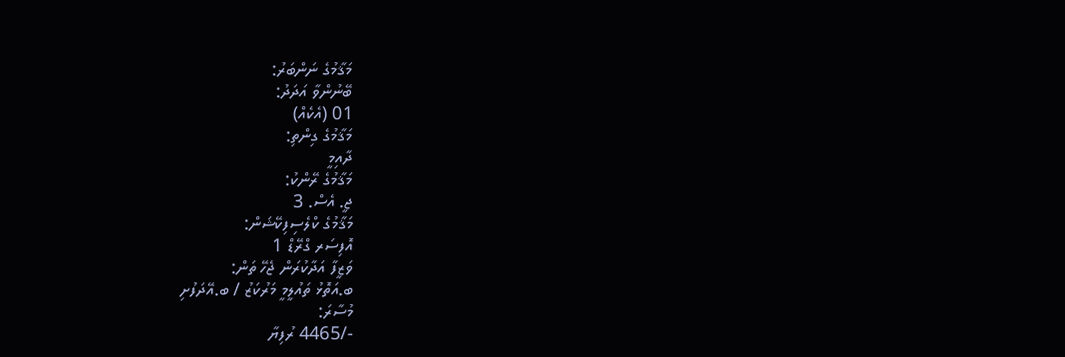މަޤާމުގެ ނަންބަރު:
ބޭނުންވާ އަދަދު:
01 (އެކެއް)
މަޤާމުގެ ގިންތި:
ދާއިމީ
މަޤާމުގެ ރޭންކު:
ޖީ. އެސް. 3
މަޤާމުގެ ކްލެސިފިކޭޝަން:
އޮފިސަރ ގްރޭޑް 1
ވަޒީފާ އަދާކުރަން ޖެހޭ ތަން:
ބ.އަތޮޅު ތައުލީމީ މަރުކަޒު / ބ.އޭދަފުށި
މުސާރަ:
-/4465 ރުފިޔާ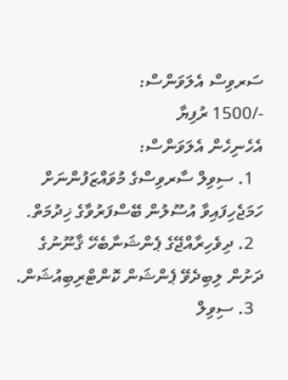ސަރވިސް އެލަވަންސް:
-/1500 ރުފިޔާ
އެހެނިހެން އެލަވަންސް:
  1. ސިވިލް ސާރވިސްގެ މުވައްޒަފުންނަށް ހަމަޖެހިފައިވާ އުސޫލުން ބޭސްފަރުވާގެ ޚިދުމަތް.
  2. ދިވެހިރާއްޖޭގެ ޕެންޝަނާބެހޭ ޤާނޫނުގެ ދަށުން ލިބިދެވޭ ޕެންޝަން ކޮންޓްރިބިއުޝަން.
  3. ސިވިލް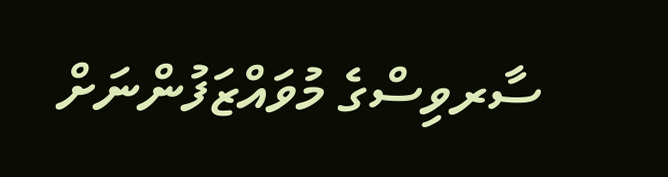ސާރވިސްގެ މުވައްޒަފުންނަށް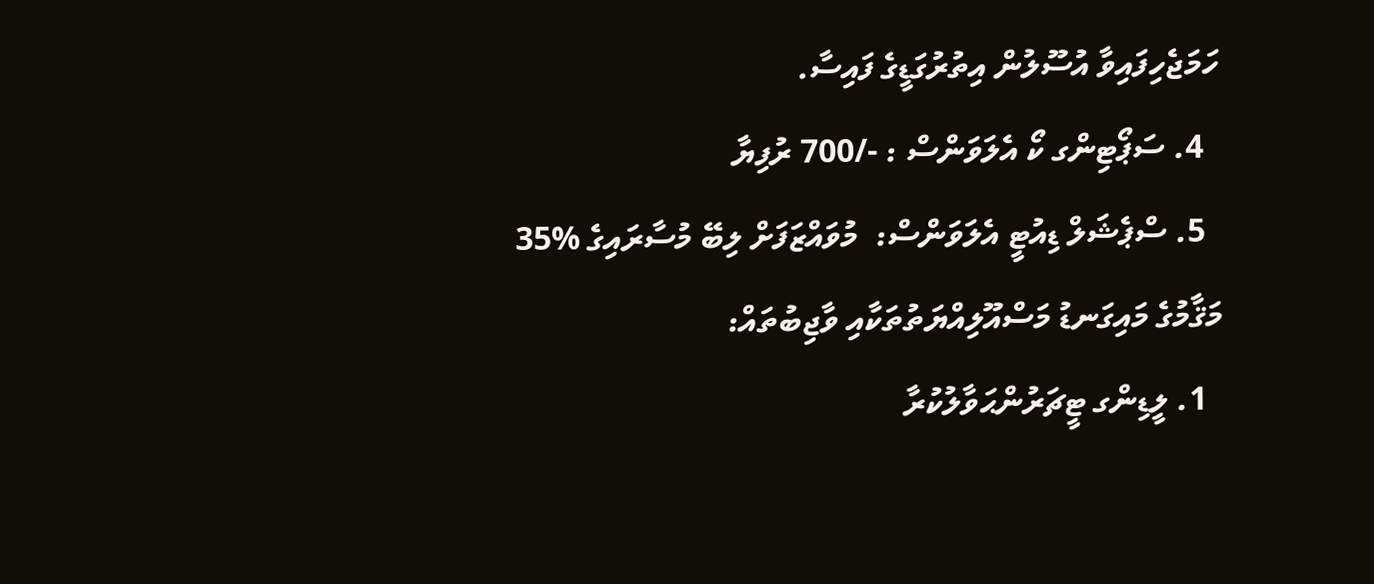ހަމަޖެހިފައިވާ އުސޫލުން އިތުރުގަޑީގެ ފައިސާ.
  4. ސަޕޯޓިންގ ކޯ އެލަވަންސް : -/700 ރުފިޔާ
  5. ސްޕެޝަލް ޑިއުޓީ އެލަވަންސް:  މުވައްޒަފަށް ލިބޭ މުސާރައިގެ %35
މަޤާމުގެ މައިގަނޑު މަސްއޫލިއްޔަތުތަކާއި ވާޖިބުތައް:
  1. ލީޑިންގ ޓީޗަރުންޙަވާލުކުރާ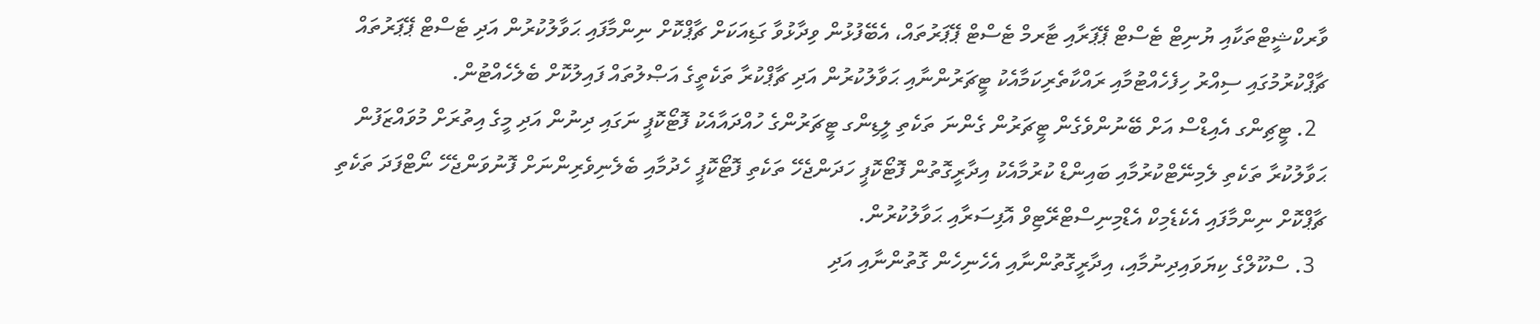ވާރކްޝީޓްތަކާއި ޔުނިޓް ޓެސްޓް ޕޭޕަރާއި ޓާރމް ޓެސްޓް ޕޭޕަރުތައް، އެބޭފުޅުން ވިދާޅުވާ ގަޑިއަކަށް ޗާޕްކޮށް ނިންމާފައި ޙަވާލުކުރުން އަދި ޓެސްޓް ޕޭޕަރުތައް ޗާޕްކުރުމުގައި ސިއްރު ހިފެހެއްޓުމާއި ރައްކާތެރިކަމާއެކު ޓީޗަރުންނާއި ޙަވާލުކުރުން އަދި ޗާޕްކުރާ ތަކެތީގެ އަޞްލުތައް ފައިލުކޮށް ބެލެހެއްޓުން.
  2. ޓީޗިންގ އެއިޑްސް އަށް ބޭނުންވެގެން ޓީޗަރުން ގެންނަ ތަކެތި ލީޑިންގ ޓީޗަރުންގެ ހުއްދައާއެކު ފޮޓޯކޮޕީ ނަގައި ދިނުން އަދި މީގެ އިތުރަށް މުވައްޒަފުން ޙަވާލުކުރާ ތަކެތި ލެމިނޭޓްކުރުމާއި ބައިންޑް ކުރުމާއެކު އިދާރީގޮތުން ފޮޓޯކޮޕީ ހަދަންޖެހޭ ތަކެތި ފޮޓޯކޮޕީ ހެދުމާއި ބެލެނިވެރިންނަށް ފޮނުވަންޖެހޭ ނޯޓްފަދަ ތަކެތި ޗާޕްކޮށް ނިންމާފައި އެކެޑެމިކް އެޑްމިނިސްޓްރޭޓިވް އޮފިސަރާއި ޙަވާލުކުރުން.
  3. ސްކޫލްގެ ކިޔަވައިދިނުމާއި، އިދާރީގޮތުންނާއި އެހެނިހެން ގޮތުންނާއި އަދި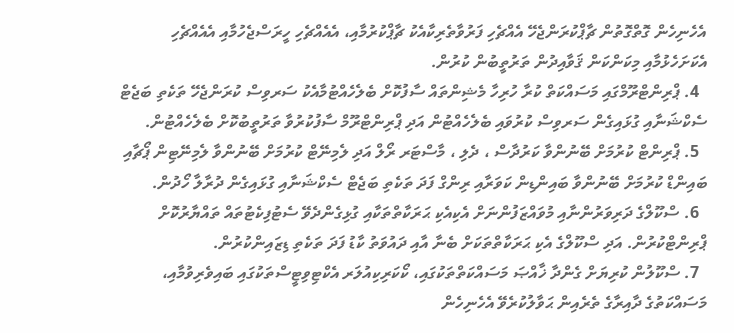އެހެނިހެން ގޮތްގޮތުން ޗާޕްކުރަންޖެހޭ އެއްޗެހި ފަރުވާތެރިކާއެކު ޗާޕްކުރުމާއި، އެއެއްޗެހި ހީރަސްޖެހުމާއި އެއެއްޗެހި އެކަށަހެޅުމާއި މިކަންކަން ޤަވާއިދުން ތަރުތީބުން ކުރުން.
  4. ޕްރިންޓްރޫމްގައި މަސައްކަތް ކުރާ ހުރިހާ މެޝިންތައް ސާފުކޮށް ބެލެހެއްޓުމާއެކު ސަރވިސް ކުރަންޖެހޭ ތަކެތި ބަޖެޓް ސެކްޝަނާއި ގުޅައިގެން ސަރވިސް ކުރުވައި ބެލެހެއްޓުން އަދި ޕްރިންޓްރޫމް ސާފުކުރުވާ ތަރުތީބުކޮށް ބެލެހެއްޓުން.
  5. ޕްރިންޓް ކުރުމަށް ބޭނުންވާ ކަރުދާސް ، ދެލި ، މާސްޓަރ ރޯލް އަދި ލެމިނޭޓް ކުރުމަށް ބޭނުންވާ ލެމިނޭޓިން ޕޯޗާއި ބައިންޑް ކުރުމަށް ބޭނުންވާ ބައިންޑިން ކަވަރާއި ރިންގް ފަދަ ތަކެތި ބަޖެޓް ސެކްޝަނާއި ގުޅައިގެން ދުރާލާ ހޯދުން.
  6. ސްކޫލްގެ ދަރިވަރުންނާއި މުވައްޒަފުންނަށް އެކިއެކި ޙަރަކާތްތަކާއި ގުޅިގެންދެވޭ ސެޓުފިކެޓުތައް ތައްޔާރުކޮށް ޕްރިންޓްކުރުން. އަދި ސްކޫލްގެ އެކި ޙަރަކާތްތަކަށް ބެނާ އާއި ދައުވަތު ކާޑު ފަދަ ތަކެތި ޑިޒައިންކުރުން.
  7. ސްކޫލުން ކުރިޔަށް ގެންދާ ޚާއްޞަ މަސައްކަތްތަކުގައި، ކޯކަރިކިއުލަރ އެކްޓިވިޓީސްތަކުގައި ބައިވެރިވުމާއި، މަސައްކަތުގެ ދާއިރާގެ ތެރެއިން ޙަވާލުކުރެވޭ އެހެނިހެން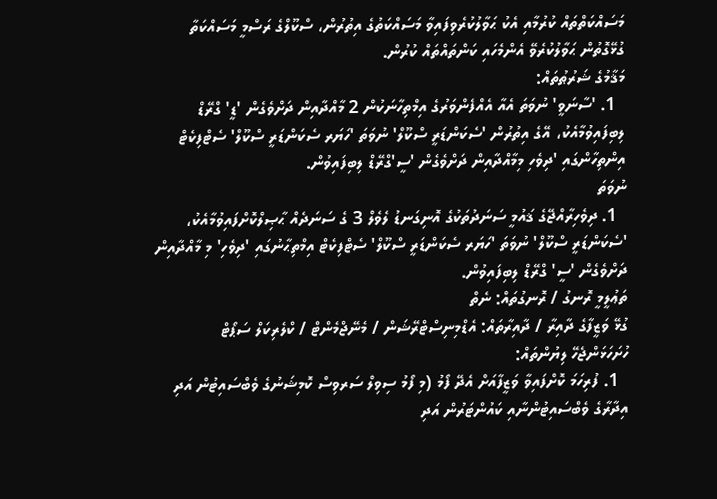މަސައްކަތްތައް ކުރުމާއި އެކު ޙަވާލުކުރެވިފައިވާ މަސައްކަތުގެ އިތުރުން، ސްކޫލްގެ ރަސްމީ މަސައްކަތާ ގުޅޭގޮތުން ޙަވާލުކުރެވޭ އެންމެހައި ކަންތައްތައް ކުރުން.
މަޤާމުގެ ޝަރުޠުތައް:
  1. 'ސާނަވީ' ނުވަތަ އެއާ އެއްފެންވަރުގެ އިމްތިހާނަކުން 2 މާއްދާއިން ދަށްވެގެން 'ޑީ' ގްރޭޑް ލިބިފައިވުމާއެކު، އޭގެ އިތުރުން 'ސެކަންޑަރީ ސްކޫލް' ނުވަތަ 'ހަޔަރ ސެކަންޑަރީ ސްކޫލް' ސެޓްފިކެޓް އިންތިހާންގައި 'ދިވެހި މިމާއްދާއިން ދަށްވެގެން 'ސީ'ގްރޭޑް ލިބިފައިވުން.
ނުވަތަ
  1. ދިވެހިރާއްޖޭގެ ޤައުމީ ސަނަދުތަކުގެ އޮނިގަނޑު ލެވެލް 3 ގެ ސަނަދެއް ޙާޞިލްކޮށްފައިވުމާއެކު، 'ސެކަންޑަރީ ސްކޫލް' ނުވަތަ 'ހަޔަރ ސެކަންޑަރީ ސްކޫލް' ސެޓްފިކެޓް އިމްތިޙާނުގައި 'ދިވެހި' މި މާއްދާއިން ދަށްވެގެން 'ސީ' ގްރޭޑް ލިބިފައިވުން.
ތަޢުލީމީ ރޮނގު / ރޮނގުތައް: ނެތް
ގުޅޭ ވަޒީފާގެ ދާއިރާ / ދާއިރާތައް: އެޑްމިނިސްޓްރޭޝަން / މެނޭޖްމެންޓް / ކްލެރިކަލް ސަޕޯޓް
ހުށަހަޅަންޖެހޭ ލިޔުންތައް:
  1. ފުރިހަމަ ކޮށްފައިވާ ވަޒީފާއަށް އެދޭ ފޯމު (މި ފޯމު ސިވިލް ސަރވިސް ކޮމިޝަނުގެ ވެބްސައިޓުން އަދި އިދާރާގެ ވެބްސައިޓުންނާއި ކައުންޓަރުން އަދި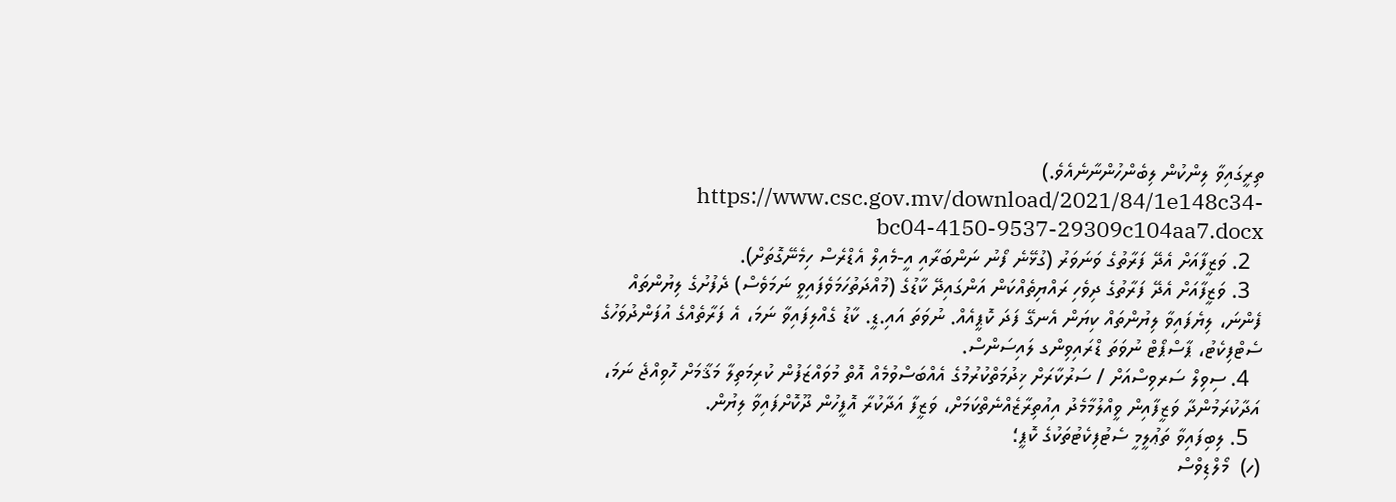ތިރީގައިވާ ލިންކުން ލިބެންހުންނާނެއެވެ.)  https://www.csc.gov.mv/download/2021/84/1e148c34-bc04-4150-9537-29309c104aa7.docx
  2. ވަޒީފާއަށް އެދޭ ފަރާތުގެ ވަނަވަރު (ގުޅޭނެ ފޯނު ނަންބަރާއި އީ-މެއިލް އެޑްރެސް ހިމެނޭގޮތަށް).
  3. ވަޒީފާއަށް އެދޭ ފަރާތުގެ ދިވެހި ރައްޔިތެއްކަން އަންގައިދޭ ކާޑުގެ (މުއްދަތުހަމަވެފައިވީ ނަމަވެސް) ދެފުށުގެ ލިޔުންތައް ފެންނަ، ލިޔެފައިވާ ލިޔުންތައް ކިޔަން އެނގޭ ފަދަ ކޮޕީއެއް. ނުވަތަ އައި.ޑީ. ކާޑު ގެއްލިފައިވާ ނަމަ، އެ ފަރާތެއްގެ އުފަންދުވަހުގެ ސެޓްފިކެޓު، ޕާސްޕޯޓް ނުވަތަ ޑްރައިވިންގ ލައިސަންސް.
  4. ސިވިލް ސަރވިސްއަށް / ސަރުކާރަށް ޚިދުމަތްކުރުމުގެ އެއްބަސްވުމެއް އޮތް މުވައްޒަފުން ކުރިމަތިލާ މަޤާމަށް ހޮވިއްޖެ ނަމަ، އަދާކުރަމުންދާ ވަޒީފާއިން ވީއްލުމާމެދު އިއުތިރާޒެއްނެތްކަމަށް، ވަޒީފާ އަދާކުރާ އޮފީހުން ދޫކޮށްފައިވާ ލިޔުން.
  5. ލިބިފައިވާ ތަޢުލީމީ ސެޓުފިކެޓުތަކުގެ ކޮޕީ؛
(ހ)  މޯލްޑިވްސް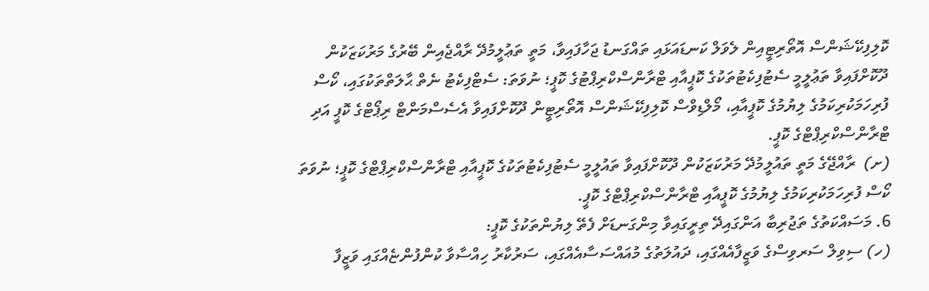ކޮލިފިކޭޝަންސް އޮތޯރިޓީއިން ލެވަލް ކަނޑައަޅައި ތައްގަނޑު ޖަހާފައިވާ، މަތީ ތަޢުލީމުދޭ ރާއްޖެއިން ބޭރުގެ މަރުކަޒަކުން ދޫކޮށްފައިވާ ތަޢުލީމީ ސެޓުފިކެޓުތަކުގެ ކޮޕީއާއި ޓްރާންސްކްރިޕްޓުގެ ކޮޕީ؛ ނުވަތަ: ސެޓްފިކެޓު ނެތް ޙާލަތްތަކުގައި، ކޯސް ފުރިހަމަކުރިކަމުގެ ލިޔުމުގެ ކޮޕީއާއި، މޯލްޑިވްސް ކޮލިފިކޭޝަންސް އޮތޯރިޓީން ދޫކޮށްފައިވާ އެސެސްމަންޓް ރިޕޯޓްގެ ކޮޕީ އަދި ޓްރާންސްކްރިޕްޓްގެ ކޮޕީ.
(ށ)  ރާއްޖޭގެ މަތީ ތައުލީމުދޭ މަރުކަޒަކުން ދޫކޮށްފައިވާ ތައުލީމީ ސެޓުފިކެޓުތަކުގެ ކޮޕީއާއި ޓްރާންސްކްރިޕްޓްގެ ކޮޕީ؛ ނުވަތަ ކޯސް ފުރިހަމަކުރިކަމުގެ ލިޔުމުގެ ކޮޕީއާއި ޓްރާންސްކްރިޕްޓްގެ ކޮޕީ.
6. މަސައްކަތުގެ ތަޖުރިބާ އަންގައިދޭ ތިރީގައިވާ މިންގަނޑަށް ފެތޭ ލިޔުންތަކުގެ ކޮޕީ:
(ހ) ސިވިލް ސަރވިސްގެ ވަޒީފާއެއްގައި، ދައުލަތުގެ މުއައްސަސާއެއްގައި، ސަރުކާރު ހިއްސާވާ ކުންފުންޏެއްގައި ވަޒީފާ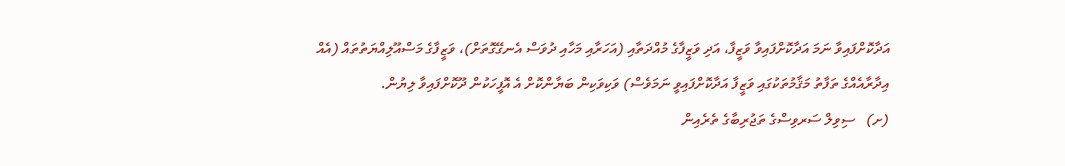އަދާކޮށްފައިވާ ނަމަ އަދާކޮށްފައިވާ ވަޒީފާ، އަދި ވަޒީފާގެ މުއްދަތާއި (އަހަރާއި މަހާއި ދުވަސް އެނގޭގޮތަށް)، ވަޒީފާގެ މަސްއޫލިއްޔަތުތައް (އެއް އިދާރާއެއްގެ ތަފާތު މަޤާމުތަކުގައި ވަޒީފާ އަދާކޮށްފައިވީ ނަމަވެސް) ވަކިވަކިން ބަޔާންކޮށް އެ އޮފީހަކުން ދޫކޮށްފައިވާ ލިޔުން.
(ށ)   ސިވިލް ސަރވިސްގެ ތަޖުރިބާގެ ތެރެއިން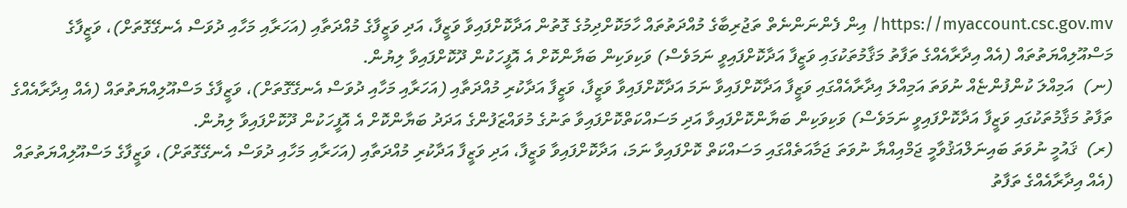https://myaccount.csc.gov.mv/ އިން ފެންނަންނެތް ތަޖުރިބާގެ މުއްދަތުތައް ހާމަކޮށްދިމުގެ ގޮތުން އަދާކޮށްފައިވާ ވަޒީފާ، އަދި ވަޒީފާގެ މުއްދަތާއި (އަހަރާއި މަހާއި ދުވަސް އެނގޭގޮތަށް)، ވަޒީފާގެ މަސްއޫލިއްޔަތުތައް (އެއް އިދާރާއެއްގެ ތަފާތު މަޤާމުތަކުގައި ވަޒީފާ އަދާކޮށްފައިވީ ނަމަވެސް) ވަކިވަކިން ބަޔާންކޮށް އެ އޮފީހަކުން ދޫކޮށްފައިވާ ލިޔުން.
(ނ)  އަމިއްލަ ކުންފުންޏެއް ނުވަތަ އަމިއްލަ އިދާރާއެއްގައި ވަޒީފާ އަދާކޮށްފައިވާ ނަމަ އަދާކޮށްފައިވާ ވަޒީފާ، ވަޒީފާ އަދާކުރި މުއްދަތާއި (އަހަރާއި މަހާއި ދުވަސް އެނގޭގޮތަށް)، ވަޒީފާގެ މަސްއޫލިއްޔަތުތައް (އެއް އިދާރާއެއްގެ ތަފާތު މަޤާމުތަކުގައި ވަޒީފާ އަދާކޮށްފައިވީ ނަމަވެސް) ވަކިވަކިން ބަޔާންކޮށްފައިވާ އަދި މަސައްކަތްކޮށްފައިވާ ތަނުގެ މުވައްޒަފުންގެ އަދަދު ބަޔާންކޮށް އެ އޮފީހަކުން ދޫކޮށްފައިވާ ލިޔުން.
(ރ)  ޤައުމީ ނުވަތަ ބައިނަލްއަޤުވާމީ ޖަމްއިއްޔާ ނުވަތަ ޖަމާއަތެއްގައި މަސައްކަތް ކޮށްފައިވާ ނަމަ، އަދާކޮށްފައިވާ ވަޒީފާ، އަދި ވަޒީފާ އަދާކުރި މުއްދަތާއި (އަހަރާއި މަހާއި ދުވަސް އެނގޭގޮތަށް)، ވަޒީފާގެ މަސްއޫލިއްޔަތުތައް (އެއް އިދާރާއެއްގެ ތަފާތު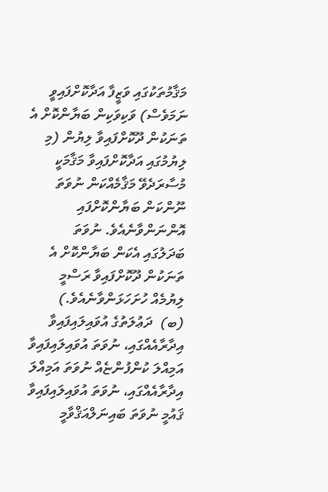މަޤާމުތަކުގައި ވަޒީފާ އަދާކޮށްފައިވީ ނަމަވެސް) ވަކިވަކިން ބަޔާންކޮށް އެ ތަނަކުން ދޫކޮށްފައިވާ ލިޔުން (މި ލިޔުމުގައި އަދާކޮށްފައިވާ މަޤާމަކީ މުސާރަދެވޭ މަޤާމެއްކަން ނުވަތަ ނޫންކަން ބަޔާންކޮށްފައި އޮންނަންވާނެއެވެ. ނުވަތަ ބަދަލުގައި އެކަން ބަޔާންކޮށް އެ ތަނަކުން ދޫކޮށްފައިވާ ރަސްމީ ލިޔުމެއް ހުށަހަޅަންވާނެއެވެ.)
(ބ)  ދަޢުލަތުގެ އުވައިލައިފައިވާ އިދާރާއެއްގައި، ނުވަތަ އުވައިލައިފައިވާ އަމިއްލަ ކުންފުންޏެއް ނުވަތަ އަމިއްލަ އިދާރާއެއްގައި، ނުވަތަ އުވައިލައިފައިވާ ޤައުމީ ނުވަތަ ބައިނަލްއަޤްވާމީ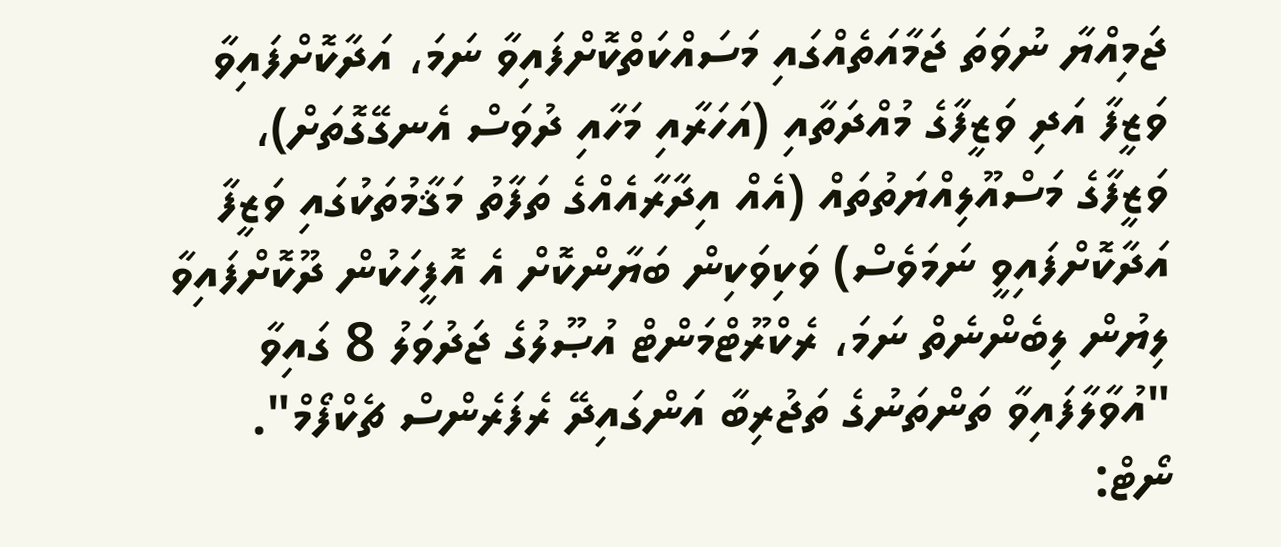ޖަމިއްޔާ ނުވަތަ ޖަމާއަތެއްގައި މަސައްކަތްކޮށްފައިވާ ނަމަ، އަދާކޮށްފައިވާ ވަޒީފާ އަދި ވަޒީފާގެ މުއްދަތާއި (އަހަރާއި މަހާއި ދުވަސް އެނގޭގޮތަށް)، ވަޒީފާގެ މަސްއޫލިއްޔަތުތައް (އެއް އިދާރާއެއްގެ ތަފާތު މަޤާމުތަކުގައި ވަޒީފާ އަދާކޮށްފައިވީ ނަމަވެސް) ވަކިވަކިން ބަޔާންކޮށް އެ އޮފީހަކުން ދޫކޮށްފައިވާ ލިޔުން ލިބެންނެތް ނަމަ، ރެކްރޫޓްމަންޓް އުޞޫލުގެ ޖަދުވަލު 8 ގައިވާ "އުވާލާފައިވާ ތަންތަނުގެ ތަޖުރިބާ އަންގައިދޭ ރެފަރެންސް ޗެކްފޯމް".
ނޯޓް: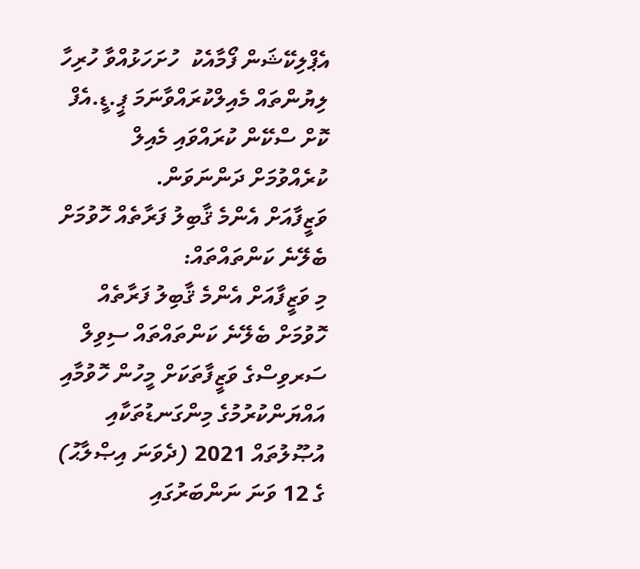އެޕްލިކޭޝަން ފޯމާއެކު  ހުށަހަޅުއްވާ ހުރިހާ ލިޔުންތައް މެއިލްކުރައްވާނަމަ ޕީ.ޑީ.އެފް ކޮށް ސްކޭން ކުރައްވައި މެއިލް ކުރެއްވުމަށް ދަންނަވަން.
ވަޒީފާއަށް އެންމެ ޤާބިލު ފަރާތެއް ހޮވުމަށް ބެލޭނެ ކަންތައްތައް:
މި ވަޒީފާއަށް އެންމެ ޤާބިލު ފަރާތެއް ހޮވުމަށް ބެލޭނެ ކަންތައްތައް ސިވިލް ސަރވިސްގެ ވަޒީފާތަކަށް މީހުން ހޮވުމާއި އައްޔަންކުރުމުގެ މިންގަނޑުތަކާއި އުޞޫލުތައް 2021 (ދެވަނަ އިޞްލާޙު) ގެ 12 ވަނަ ނަންބަރުގައި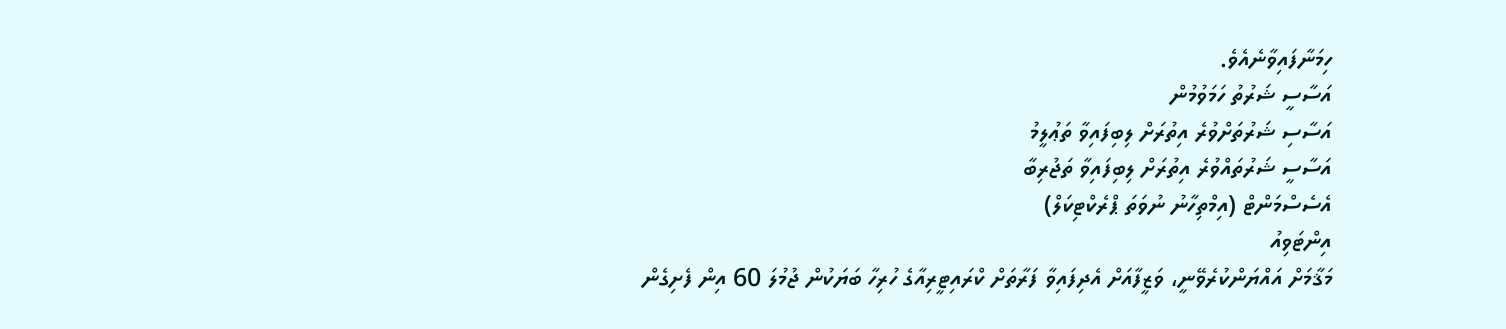ހިމަނާފައިވާނެއެވެ.
އަސާސީ ޝަރުތު ހަމަވުމުން
އަސާސި ޝަރުތަށްވުރެ އިތުރަށް ލިބިފައިވާ ތަޢުލީމު
އަސާސީ ޝަރުތައްވުރެ އިތުރަށް ލިބިފައިވާ ތަޖުރިބާ
އެސެސްމަންޓް (އިމްތިހާނު ނުވަތަ ޕްރެކްޓިކަލް)
އިންޓަވިއު
މަޤާމަށް އައްޔަންކުރެވޭނީ، ވަޒީފާއަށް އެދިފައިވާ ފަރާތަށް ކްރައިޓީރިއާގެ ހުރިހާ ބަޔަކުން ޖުމުލަ 60 އިން ފެށިގެން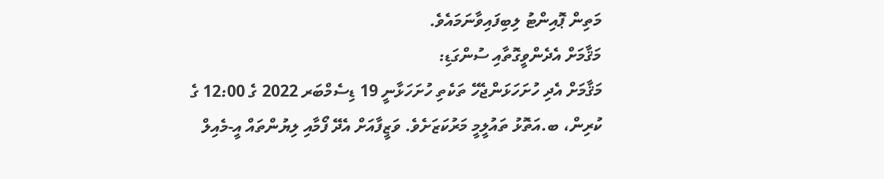މަތިން ޕޮއިންޓު ލިބިފައިވާނަމައެވެ.
މަޤާމަށް އެދެންވީގޮތާއި ސުންގަޑި:
މަޤާމަށް އެދި ހުށަހަޅަންޖެހޭ ތަކެތި ހުށަހަޅާނީ 19 ޑިސެމްބަރ 2022 ގެ 12:00 ގެ ކުރިން، ބ.އަތޮޅު ތައުލީމީ މަރުކަޒަށެވެ. ވަޒީފާއަށް އެދޭ ފޯމާއި ލިޔުންތައް އީ-މެއިލް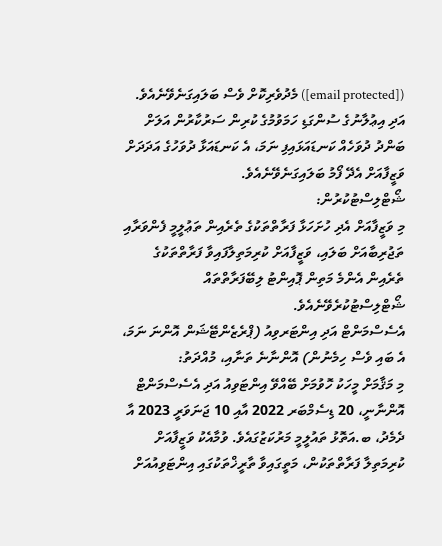([email protected]) މެދުވެރިކޮށް ވެސް ބަލައިގަނެވޭނެއެވެ.
އަދި އިޢުލާނުގެ ސުންގަޑި ހަމަވުމުގެ ކުރިން ސަރުކާރުން އަލަށް ބަންދު ދުވަހެއް ކަނޑައަޅައިފި ނަމަ، އެ ކަނޑައަޅާ ދުވަހުގެ އަދަދަށް ވަޒީފާއަށް އެދޭ ފޯމު ބަލައިގަނެވޭނެއެވެ.
ޝޯޓްލިސްޓުކުރުން:
މި ވަޒީފާއަށް އެދި ހުށަހަޅާ ފަރާތްތަކުގެ ތެރެއިން ތަޢުލީމީ ފެންވަރާއި ތަޖުރިބާއަށް ބަލައި، ވަޒީފާއަށް ކުރިމަތިލާފައިވާ ފަރާތްތަކުގެ ތެރެއިން އެންމެ މަތިން ޕޮއިންޓު ލިބޭފަރާތްތައް ޝޯޓްލިސްޓުކުރެވޭނެއެވެ.
އެސެސްމަންޓް އަދި އިންޓަރވިއު (ޕްރެޒެންޓޭޝަން އޮންނަ ނަމަ، އެ ބައި ވެސް ހިމެނުން) އޮންނާނެ ތަނާއި، މުއްދަތު:
މި މަޤާމަށް މީހަކު ހޮވުމަށް ބޭއްވޭ އިންޓަވިއު އަދި އެސެސްމަންޓް އޮންނާނީ، 20 ޑިސެމްބަރ 2022 އާއި 10 ޖަނަވަރީ 2023 އާ ދެމެދު، ބ.އަތޮޅު ތައުލީމީ މަރުކަޒުގައެވެ. ވުމާއެކު ވަޒީފާއަށް ކުރިމަތިލާ ފަރާތްތަކުން، މަތީގައިވާ ތާރީޚްތަކުގައި އިންޓަވިއުއަށް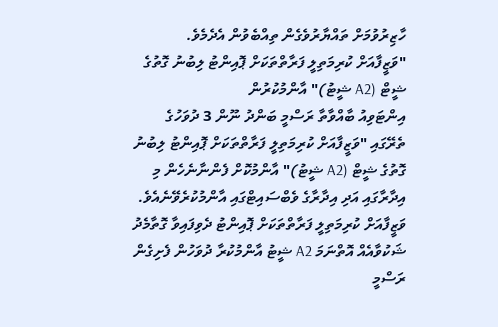ހާޒިރުވުމަށް ތައްޔާރުވެގެން ތިއްބެވުން އެދެމެވެ.
"ވަޒީފާއަށް ކުރިމަތިލީ ފަރާތްތަކަށް ޕޮއިންޓު ލިބުނު ގޮތުގެ ޝީޓް (A2 ޝީޓު)" އާންމުކުރުން
އިންޓަވިއު ބާއްވާތާ ރަސްމީ ބަންދު ނޫން 3 ދުވަހުގެ ތެރޭގައި "ވަޒީފާއަށް ކުރިމަތިލީ ފަރާތްތަކަށް ޕޮއިންޓު ލިބުނު ގޮތުގެ ޝީޓް (A2 ޝީޓު)" އާންމުކޮށް ފެންނާނެހެން މި އިދާރާގައި އަދި އިދާރާގެ ވެބްސައިޓްގައި އާންމުކުރެވޭނެއެވެ. ވަޒީފާއަށް ކުރިމަތިލީ ފަރާތްތަކަށް ޕޮއިންޓު ދެވިފައިވާ ގޮތާމެދު ޝަކުވާއެއް އޮތްނަމަ A2 ޝީޓު އާންމުކުރާ ދުވަހުން ފެށިގެން ރަސްމީ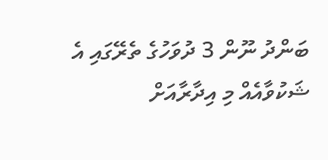ބަންދު ނޫން 3 ދުވަހުގެ ތެރޭގައި އެ ޝަކުވާއެއް މި އިދާރާއަށް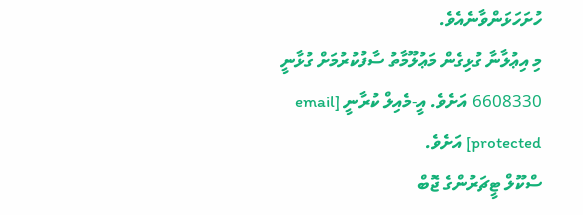ހުށަހަޅަންވާނެއެވެ.
މި އިޢުލާނާ ގުޅިގެން މަޢުލޫމާތު ސާފުކުރުމަށް ގުޅާނީ 6608330 އަށެވެ. އީ-މެއިލް ކުރާނީ [email protected] އަށެވެ.
ސްކޫލް ޓީޗަރުންގެ ޖޮބް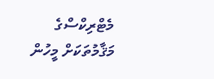މެޓްރިކްސްގެ މަޤާމުތަކަށް މީހުން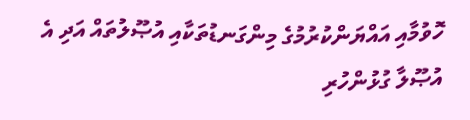ހޮވުމާއި އައްޔަންކުރުމުގެ މިންގަނޑުތަކާއި އުޞޫލުތައް އަދި އެ އުޞޫލާ ގުޅުންހުރި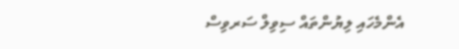އެންމެހައި ލިޔުންތައް ސިވިލް ސަރވިސް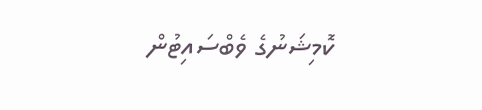ކޮމިޝަނުގެ ވެބްސައިޓުން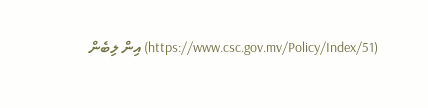(https://www.csc.gov.mv/Policy/Index/51) އިން ލިބެން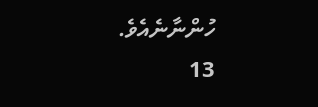ހުންނާނެއެވެ.
13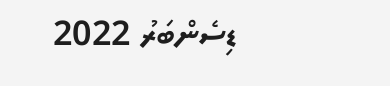ޑިސެންބަރު 2022